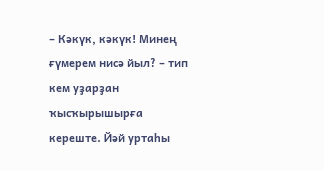– Кәкүк, кәкүк! Минең ғүмерем нисә йыл? – тип кем уҙарҙан ҡысҡырышырға кереште. Йәй уртаһы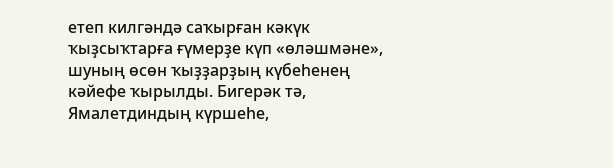етеп килгәндә саҡырған кәкүк ҡыҙсыҡтарға ғүмерҙе күп «өләшмәне», шуның өсөн ҡыҙҙарҙың күбеһенең кәйефе ҡырылды. Бигерәк тә, Ямалетдиндың күршеһе,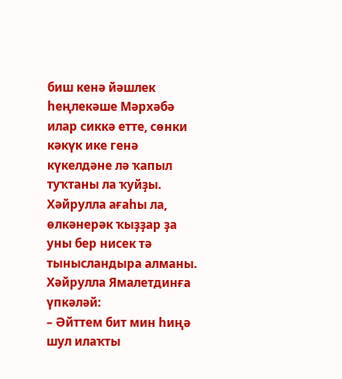биш кенә йәшлек һеңлекәше Мәрхәбә илар сиккә етте, сөнки кәкүк ике генә күкелдәне лә ҡапыл туҡтаны ла ҡуйҙы. Хәйрулла ағаһы ла, өлкәнерәк ҡыҙҙар ҙа уны бер нисек тә тынысландыра алманы. Хәйрулла Ямалетдинға үпкәләй:
– Әйттем бит мин һиңә шул илаҡты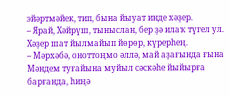эйәртмәйек, тип, бына йыуат инде хәҙер.
– Ярай, Хәйрүш, тыныслан, бер ҙә илаҡ түгел ул. Хәҙер шат йылмайып йөрөр, күрерһең.
– Мәрхәбә, оноттоңмо әллә, май аҙағында ғына Мәндем туғайына муйыл сәскәһе йыйырға барғанда, һиңә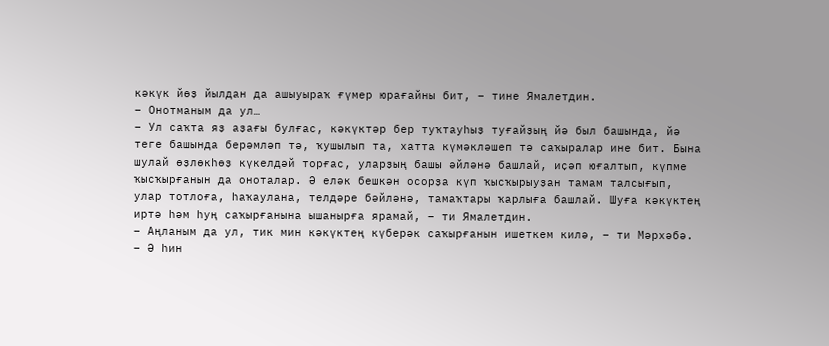кәкүк йөҙ йылдан да ашыуыраҡ ғүмер юрағайны бит, – тине Ямалетдин.
– Онотманым да ул…
– Ул саҡта яҙ аҙағы булғас, кәкүктәр бер туҡтауһыҙ туғайҙың йә был башында, йә теге башында берәмләп тә, ҡушылып та, хатта күмәкләшеп тә саҡыралар ине бит. Бына шулай өҙлөкһөҙ күкелдәй торғас, уларҙың башы әйләнә башлай, иҫәп юғалтып, күпме ҡысҡырғанын да оноталар. Ә еләк бешкән осорҙа күп ҡысҡырыуҙан тамам талсығып, улар тотлоға, һаҡаулана, телдәре бәйләнә, тамаҡтары ҡарлыға башлай. Шуға кәкүктең иртә һәм һуң саҡырғанына ышанырға ярамай, – ти Ямалетдин.
– Аңланым да ул, тик мин кәкүктең күберәк саҡырғанын ишеткем килә, – ти Мәрхәбә.
– Ә һин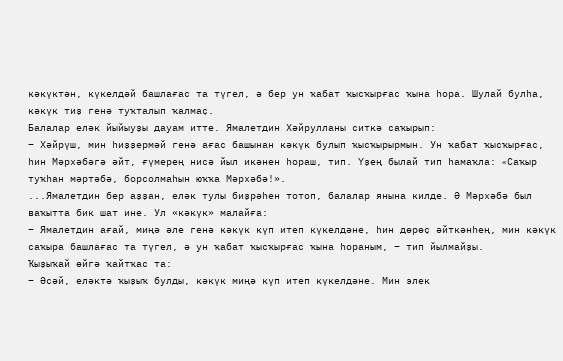кәкүктән, күкелдәй башлағас та түгел, ә бер ун ҡабат ҡысҡырғас ҡына һора. Шулай булһа, кәкүк тиҙ генә туҡталып ҡалмаҫ.
Балалар еләк йыйыуҙы дауам итте. Ямалетдин Хәйрулланы ситкә саҡырып:
– Хәйрүш, мин һиҙҙермәй генә ағас башынан кәкүк булып ҡысҡырырмын. Ун ҡабат ҡысҡырғас, һин Мәрхәбәгә әйт, ғүмерең нисә йыл икәнен һораш, тип. Үҙең былай тип һамаҡла: «Cаҡыр туҡһан мәртәбә, борсолмаһын юҡҡа Мәрхәбә!».
...Ямалетдин бер аҙҙан, еләк тулы биҙрәһен тотоп, балалар янына килде. Ә Мәрхәбә был ваҡытта бик шат ине. Ул «кәкүк» малайға:
– Ямалетдин ағай, миңә әле генә кәкүк күп итеп күкелдәне, һин дөрөҫ әйткәнһең, мин кәкүк саҡыра башлағас та түгел, ә ун ҡабат ҡысҡырғас ҡына һораным, – тип йылмайҙы.
Ҡыҙыҡай өйгә ҡайтҡас та:
– Әсәй, еләктә ҡыҙыҡ булды, кәкүк миңә күп итеп күкелдәне. Мин элек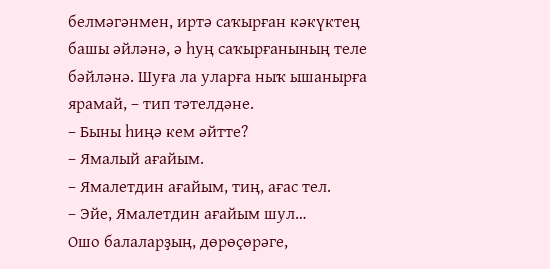белмәгәнмен, иртә саҡырған кәкүктең башы әйләнә, ә һуң саҡырғанының теле бәйләнә. Шуға ла уларға ныҡ ышанырға ярамай, – тип тәтелдәне.
– Быны һиңә кем әйтте?
– Ямалый ағайым.
– Ямалетдин ағайым, тиң, ағас тел.
– Эйе, Ямалетдин ағайым шул…
Ошо балаларҙың, дөрөҫөрәге,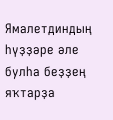Ямалетдиндың һүҙҙәре әле булһа беҙҙең яҡтарҙа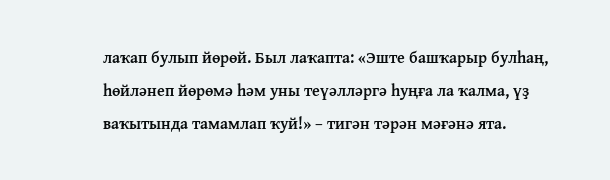лаҡап булып йөрөй. Был лаҡапта: «Эште башҡарыр булһаң, һөйләнеп йөрөмә һәм уны теүәлләргә һуңға ла ҡалма, үҙ ваҡытында тамамлап ҡуй!» – тигән тәрән мәғәнә ята.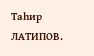Таһир ЛАТИПОВ.